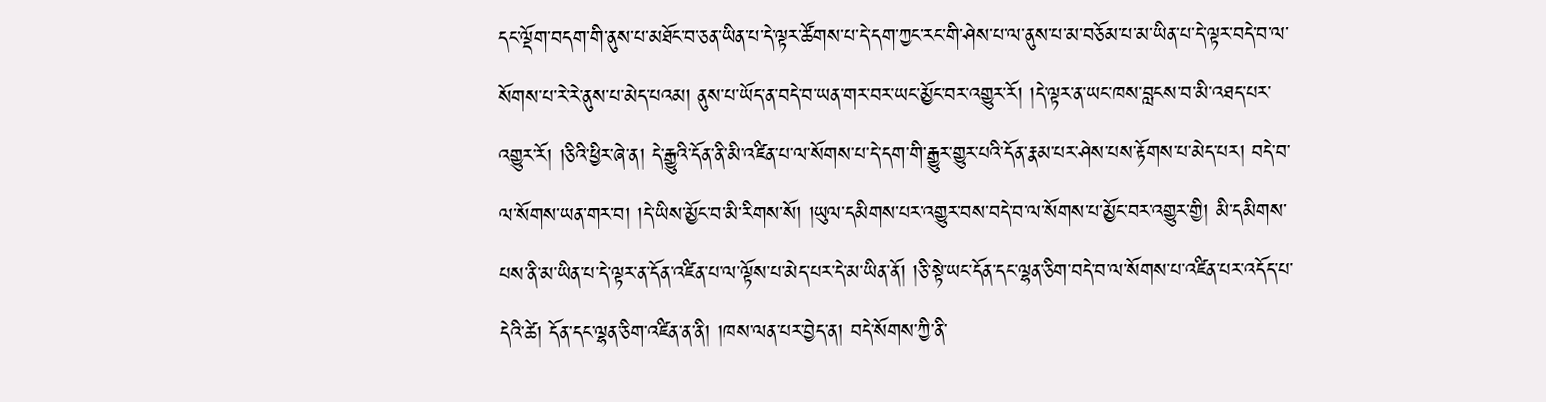དང་ལྡོག་བདག་གི་ནུས་པ་མཐོང་བ་ཅན་ཡིན་པ་དེ་ལྟར་ཚོགས་པ་དེ་དག་ཀྱང་རང་གི་ཤེས་པ་ལ་ནུས་པ་མ་བཅོམ་པ་མ་ཡིན་པ་དེ་ལྟར་བདེ་བ་ལ་སོགས་པ་རེ་རེ་ནུས་པ་མེད་པའམ། ནུས་པ་ཡོད་ན་བདེ་བ་ཡན་གར་བར་ཡང་མྱོང་བར་འགྱུར་རོ། །དེ་ལྟར་ན་ཡང་ཁས་བླངས་བ་མི་འཐད་པར་འགྱུར་རོ། །ཅིའི་ཕྱིར་ཞེ་ན། དེ་རྒྱུའི་དོན་ནི་མི་འཛིན་པ་ལ་སོགས་པ་དེ་དག་གི་རྒྱུར་གྱུར་པའི་དོན་རྣམ་པར་ཤེས་པས་རྟོགས་པ་མེད་པར། བདེ་བ་ལ་སོགས་ཡན་གར་བ། །དེ་ཡིས་མྱོང་བ་མི་རིགས་སོ། །ཡུལ་དམིགས་པར་འགྱུར་བས་བདེ་བ་ལ་སོགས་པ་མྱོང་བར་འགྱུར་གྱི། མི་དམིགས་པས་ནི་མ་ཡིན་པ་དེ་ལྟར་ན་དོན་འཛིན་པ་ལ་ལྟོས་པ་མེད་པར་དེ་མ་ཡིན་ནོ། །ཅི་སྟེ་ཡང་དོན་དང་ལྷན་ཅིག་བདེ་བ་ལ་སོགས་པ་འཛིན་པར་འདོད་པ་དེའི་ཚེ། དོན་དང་ལྷན་ཅིག་འཛིན་ན་ནི། །ཁས་ལན་པར་བྱེད་ན། བདེ་སོགས་ཀྱི་ནི་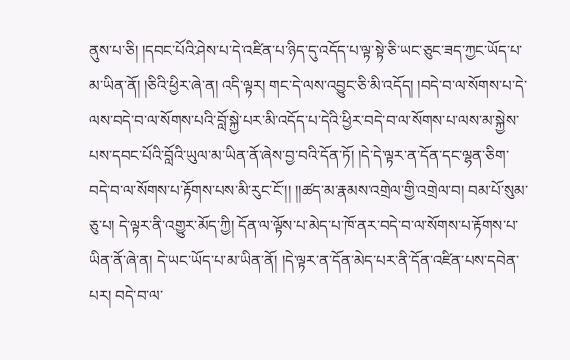ནུས་པ་ཅི། །དབང་པོའི་ཤེས་པ་དེ་འཛིན་པ་ཉིད་དུ་འདོད་པ་ལྟ་སྟེ་ཅི་ཡང་ཅུང་ཟད་ཀྱང་ཡོད་པ་མ་ཡིན་ནོ། །ཅིའི་ཕྱིར་ཞེ་ན། འདི་ལྟར། གང་དེ་ལས་འབྱུང་ཅི་མི་འདོད། །བདེ་བ་ལ་སོགས་པ་དེ་ལས་བདེ་བ་ལ་སོགས་པའི་བློ་སྐྱེ་པར་མི་འདོད་པ་དེའི་ཕྱིར་བདེ་བ་ལ་སོགས་པ་ལས་མ་སྐྱེས་པས་དབང་པོའི་བློའི་ཡུལ་མ་ཡིན་ནོ་ཞེས་བྱ་བའི་དོན་ཏོ། །དེ་དེ་ལྟར་ན་དོན་དང་ལྷན་ཅིག་བདེ་བ་ལ་སོགས་པ་རྟོགས་པས་མི་རུང་ངོ་།། །།ཚད་མ་རྣམས་འགྲེལ་གྱི་འགྲེལ་བ། བམ་པོ་སུམ་ཅུ་པ། དེ་ལྟར་ནི་འགྱུར་མོད་ཀྱི། དོན་ལ་ལྟོས་པ་མེད་པ་ཁོ་ནར་བདེ་བ་ལ་སོགས་པ་རྟོགས་པ་ཡིན་ནོ་ཞེ་ན། དེ་ཡང་ཡོད་པ་མ་ཡིན་ནོ། །དེ་ལྟར་ན་དོན་མེད་པར་ནི་དོན་འཛིན་པས་དབེན་པར། བདེ་བ་ལ་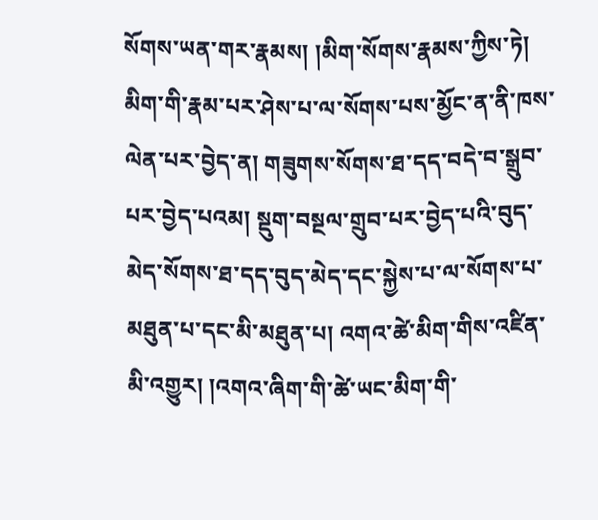སོགས་ཡན་གར་རྣམས། །མིག་སོགས་རྣམས་ཀྱིས་ཏེ། མིག་གི་རྣམ་པར་ཤེས་པ་ལ་སོགས་པས་མྱོང་ན་ནི་ཁས་ལེན་པར་བྱེད་ན། གཟུགས་སོགས་ཐ་དད་བདེ་བ་སྒྲུབ་པར་བྱེད་པའམ། སྡུག་བསྔལ་གྲུབ་པར་བྱེད་པའི་བུད་མེད་སོགས་ཐ་དད་བུད་མེད་དང་སྐྱེས་པ་ལ་སོགས་པ་མཐུན་པ་དང་མི་མཐུན་པ། འགའ་ཚེ་མིག་གིས་འཛིན་མི་འགྱུར། །འགའ་ཞིག་གི་ཚེ་ཡང་མིག་གི་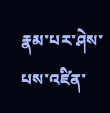རྣམ་པར་ཤེས་པས་འཛིན་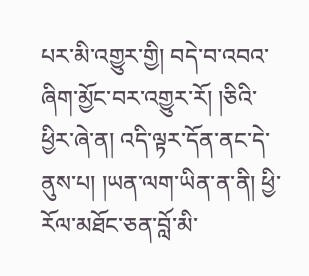པར་མི་འགྱུར་གྱི། བདེ་བ་འབའ་ཞིག་མྱོང་བར་འགྱུར་རོ། །ཅིའི་ཕྱིར་ཞེ་ན། འདི་ལྟར་དོན་ནང་དེ་ནུས་པ། །ཡན་ལག་ཡིན་ན་ནི། ཕྱི་རོལ་མཐོང་ཅན་བློ་མི་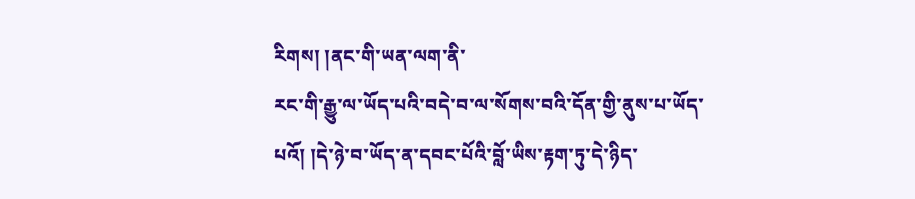རིགས། །ནང་གི་ཡན་ལག་ནི་
རང་གི་རྒྱུ་ལ་ཡོད་པའི་བདེ་བ་ལ་སོགས་བའི་དོན་གྱི་ནུས་པ་ཡོད་པའོ། །དེ་ཉེ་བ་ཡོད་ན་དབང་པོའི་བློ་ཡིས་རྟག་ཏུ་དེ་ཉིད་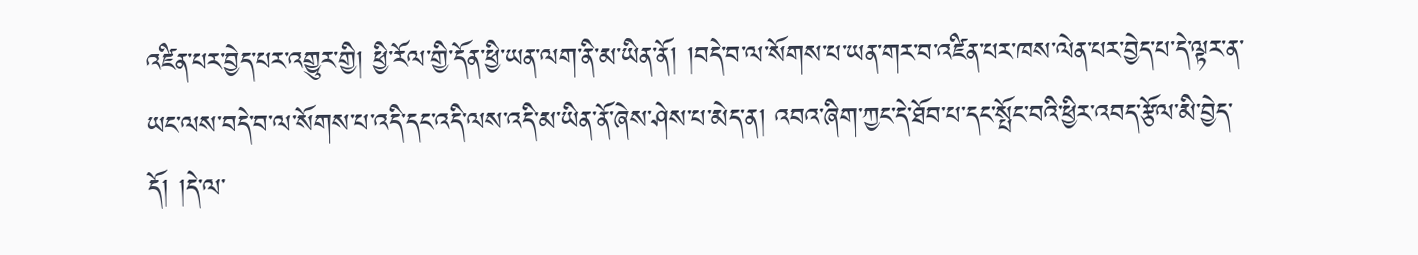འཛིན་པར་བྱེད་པར་འགྱུར་གྱི། ཕྱི་རོལ་གྱི་དོན་ཕྱི་ཡན་ལག་ནི་མ་ཡིན་ནོ། །བདེ་བ་ལ་སོགས་པ་ཡན་གར་བ་འཛིན་པར་ཁས་ལེན་པར་བྱེད་པ་དེ་ལྟར་ན་ཡང་ལས་བདེ་བ་ལ་སོགས་པ་འདི་དང་འདི་ལས་འདི་མ་ཡིན་ནོ་ཞེས་ཤེས་པ་མེད་ན། འབའ་ཞིག་ཀྱང་དེ་ཐོབ་པ་དང་སྤོང་བའི་ཕྱིར་འབད་རྩོལ་མི་བྱེད་དོ། །དེ་ལ་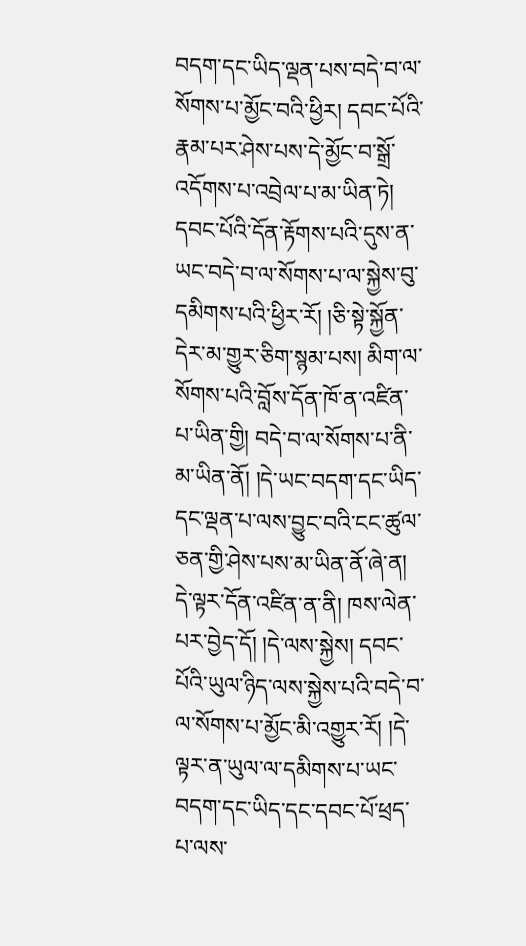བདག་དང་ཡིད་ལྡན་པས་བདེ་བ་ལ་སོགས་པ་མྱོང་བའི་ཕྱིར། དབང་པོའི་རྣམ་པར་ཤེས་པས་དེ་མྱོང་བ་སྒྲོ་འདོགས་པ་འབྲེལ་པ་མ་ཡིན་ཏེ། དབང་པོའི་དོན་རྟོགས་པའི་དུས་ན་ཡང་བདེ་བ་ལ་སོགས་པ་ལ་སྐྱེས་བུ་དམིགས་པའི་ཕྱིར་རོ། །ཅི་སྟེ་སྐྱོན་དེར་མ་གྱུར་ཅིག་སྙམ་པས། མིག་ལ་སོགས་པའི་བློས་དོན་ཁོ་ན་འཛིན་པ་ཡིན་གྱི། བདེ་བ་ལ་སོགས་པ་ནི་མ་ཡིན་ནོ། །དེ་ཡང་བདག་དང་ཡིད་དང་ལྡན་པ་ལས་བྱུང་བའི་ངང་ཚུལ་ཅན་གྱི་ཤེས་པས་མ་ཡིན་ནོ་ཞེ་ན། དེ་ལྟར་དོན་འཛིན་ན་ནི། ཁས་ལེན་པར་བྱེད་དོ། །དེ་ལས་སྐྱེས། དབང་པོའི་ཡུལ་ཉིད་ལས་སྐྱེས་པའི་བདེ་བ་ལ་སོགས་པ་མྱོང་མི་འགྱུར་རོ། །དེ་ལྟར་ན་ཡུལ་ལ་དམིགས་པ་ཡང་བདག་དང་ཡིད་དང་དབང་པོ་ཕྲད་པ་ལས་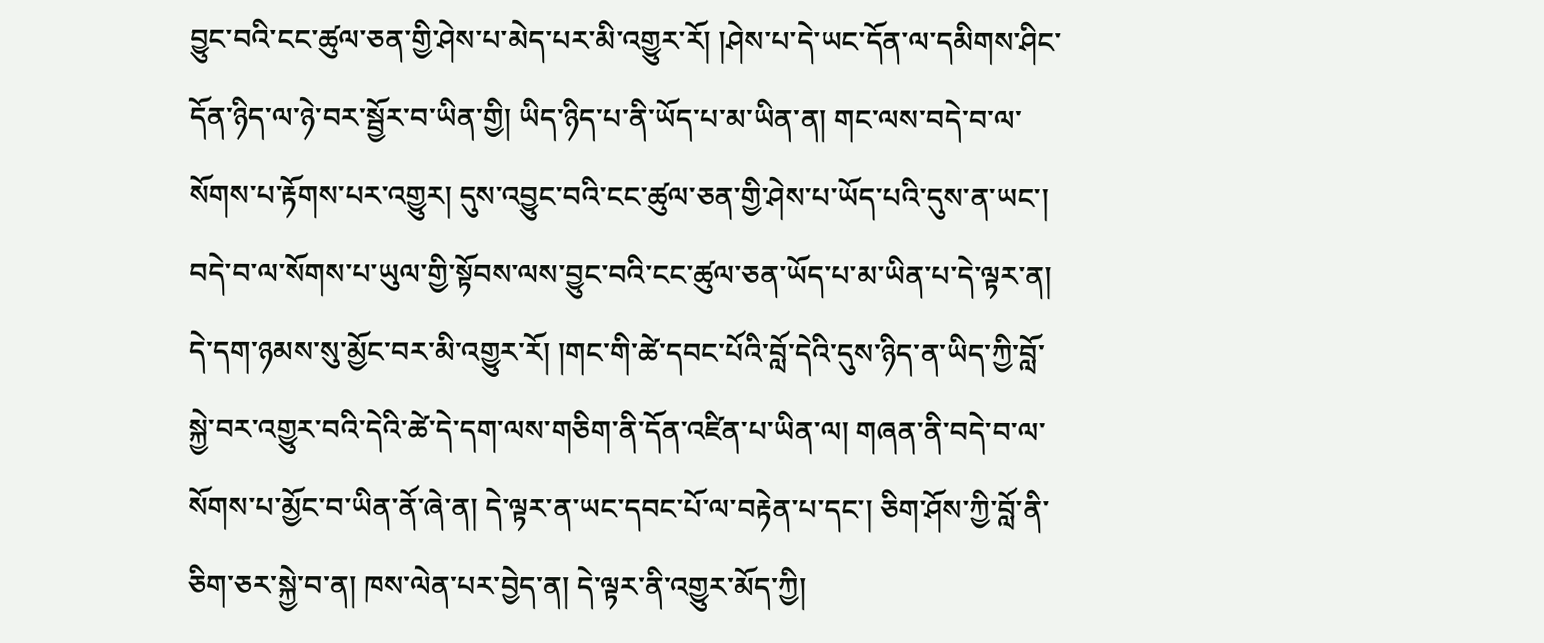བྱུང་བའི་ངང་ཚུལ་ཅན་གྱི་ཤེས་པ་མེད་པར་མི་འགྱུར་རོ། །ཤེས་པ་དེ་ཡང་དོན་ལ་དམིགས་ཤིང་དོན་ཉིད་ལ་ཉེ་བར་སྦྱོར་བ་ཡིན་གྱི། ཡིད་ཉིད་པ་ནི་ཡོད་པ་མ་ཡིན་ན། གང་ལས་བདེ་བ་ལ་སོགས་པ་རྟོགས་པར་འགྱུར། དུས་འབྱུང་བའི་ངང་ཚུལ་ཅན་གྱི་ཤེས་པ་ཡོད་པའི་དུས་ན་ཡང་། བདེ་བ་ལ་སོགས་པ་ཡུལ་གྱི་སྟོབས་ལས་བྱུང་བའི་ངང་ཚུལ་ཅན་ཡོད་པ་མ་ཡིན་པ་དེ་ལྟར་ན། དེ་དག་ཉམས་སུ་མྱོང་བར་མི་འགྱུར་རོ། །གང་གི་ཚེ་དབང་པོའི་བློ་དེའི་དུས་ཉིད་ན་ཡིད་ཀྱི་བློ་སྐྱེ་བར་འགྱུར་བའི་དེའི་ཚེ་དེ་དག་ལས་གཅིག་ནི་དོན་འཛིན་པ་ཡིན་ལ། གཞན་ནི་བདེ་བ་ལ་སོགས་པ་མྱོང་བ་ཡིན་ནོ་ཞེ་ན། དེ་ལྟར་ན་ཡང་དབང་པོ་ལ་བརྟེན་པ་དང་། ཅིག་ཤོས་ཀྱི་བློ་ནི་ཅིག་ཅར་སྐྱེ་བ་ན། ཁས་ལེན་པར་བྱེད་ན། དེ་ལྟར་ནི་འགྱུར་མོད་ཀྱི།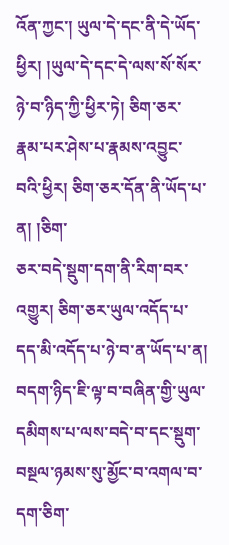འོན་ཀྱང་། ཡུལ་དེ་དང་ནི་དེ་ཡོད་ཕྱིར། །ཡུལ་དེ་དང་དེ་ལས་སོ་སོར་ཉེ་བ་ཉིད་ཀྱི་ཕྱིར་ཏེ། ཅིག་ཅར་རྣམ་པར་ཤེས་པ་རྣམས་འབྱུང་བའི་ཕྱིར། ཅིག་ཅར་དོན་ནི་ཡོད་པ་ན། །ཅིག་
ཅར་བདེ་སྡུག་དག་ནི་རིག་བར་འགྱུར། ཅིག་ཅར་ཡུལ་འདོད་པ་དད་མི་འདོད་པ་ཉེ་བ་ན་ཡོད་པ་ན། བདག་ཉིད་ཇི་ལྟ་བ་བཞིན་གྱི་ཡུལ་དམིགས་པ་ལས་བདེ་བ་དང་སྡུག་བསྔལ་ཉམས་སུ་མྱོང་བ་འགལ་བ་དག་ཅིག་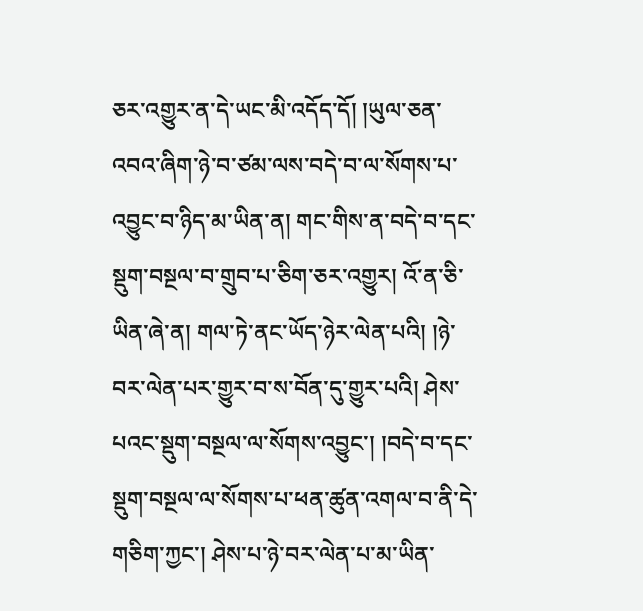ཅར་འགྱུར་ན་དེ་ཡང་མི་འདོད་དོ། །ཡུལ་ཅན་འབའ་ཞིག་ཉེ་བ་ཙམ་ལས་བདེ་བ་ལ་སོགས་པ་འབྱུང་བ་ཉིད་མ་ཡིན་ན། གང་གིས་ན་བདེ་བ་དང་སྡུག་བསྔལ་བ་གྲུབ་པ་ཅིག་ཅར་འགྱུར། འོ་ན་ཅི་ཡིན་ཞེ་ན། གལ་ཏེ་ནང་ཡོད་ཉེར་ལེན་པའི། །ཉེ་བར་ལེན་པར་གྱུར་བ་ས་བོན་དུ་གྱུར་པའི། ཤེས་པའང་སྡུག་བསྔལ་ལ་སོགས་འབྱུང་། །བདེ་བ་དང་སྡུག་བསྔལ་ལ་སོགས་པ་ཕན་ཚུན་འགལ་བ་ནི་དེ་གཅིག་ཀྱང་། ཤེས་པ་ཉེ་བར་ལེན་པ་མ་ཡིན་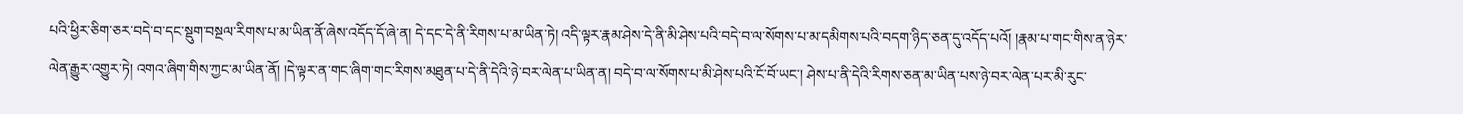པའི་ཕྱིར་ཅིག་ཅར་བདེ་བ་དང་སྡུག་བསྔལ་རིགས་པ་མ་ཡིན་ནོ་ཞེས་འདོད་དོ་ཞེ་ན། དེ་དང་དེ་ནི་རིགས་པ་མ་ཡིན་ཏེ། འདི་ལྟར་རྣམ་ཤེས་དེ་ནི་མི་ཤེས་པའི་བདེ་བ་ལ་སོགས་པ་མ་དམིགས་པའི་བདག་ཉིད་ཅན་དུ་འདོད་པའོ། །རྣམ་པ་གང་གིས་ན་ཉེར་ལེན་རྒྱུར་འགྱུར་ཏེ། འགའ་ཞིག་གིས་ཀྱང་མ་ཡིན་ནོ། །དེ་ལྟར་ན་གང་ཞིག་གང་རིགས་མཐུན་པ་དེ་ནི་དེའི་ཉེ་བར་ལེན་པ་ཡིན་ན། བདེ་བ་ལ་སོགས་པ་མི་ཤེས་པའི་ངོ་བོ་ཡང་། ཤེས་པ་ནི་དེའི་རིགས་ཅན་མ་ཡིན་པས་ཉེ་བར་ལེན་པར་མི་རུང་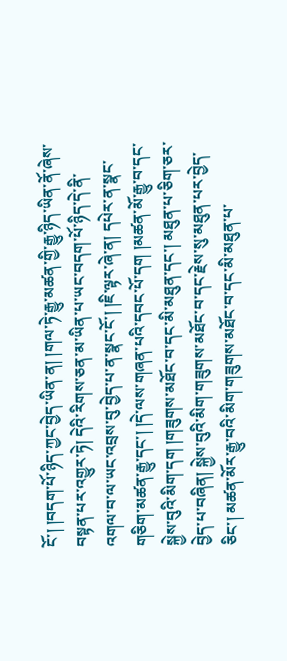ངོ་། །བདག་པོ་ཉིད་ཀྱང་བྱེད་ཡིན་ན། །གལ་ཏེ་རྒྱུ་མཚན་གྱི་རྒྱུ་ཉིད་ཡིན་ནོ་ཞེས་བསྟན་པར་འགྱུར་ཏེ། དེའི་རིགས་ཅན་མ་ཡིན་པ་ཡང་བདག་པོ་ཉིད་དེ་ནི་འགལ་བ་ལ་ཡང་འབྲས་བུ་བྱེད་པ་ན་སྣང་ངོ་། །ཇི་ལྟར་ཞེ་ན། དཔེར་ན་སྣང་གཅིག་མཚན་རྒྱུ་དང་། །དེ་ལས་གཞན་པའི་དབང་པོ་དག །མཚན་མོ་རྒྱུ་བ་དང་སྐྱེས་བུའི་མིག་དག །གཟུགས་མཐོང་བ་དང་མི་མཐུན་དང་། མཐུན་པ་ཅིག་ཅར་བྱེད་པ་བཞིན། སྐྱེས་བུའི་མིག་གཟུགས་མཐོང་བ་དང་རྗེས་སུ་མཐུན་པར་བྱེད་ཅིང་། མཚན་མོར་རྒྱུ་བའི་མིག་གཟུགས་མཐོང་བ་དང་མི་མཐུན་པ་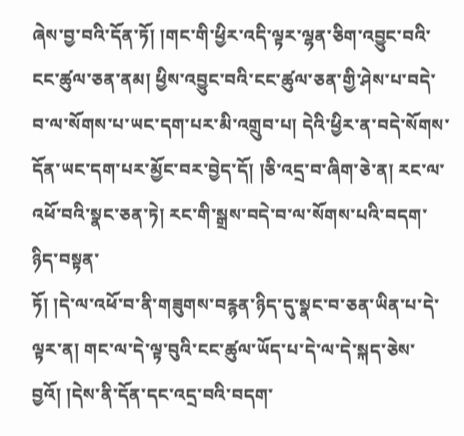ཞེས་བྱ་བའི་དོན་ཏོ། །གང་གི་ཕྱིར་འདི་ལྟར་ལྷན་ཅིག་འབྱུང་བའི་ངང་ཚུལ་ཅན་ནམ། ཕྱིས་འབྱུང་བའི་ངང་ཚུལ་ཅན་གྱི་ཤེས་པ་བདེ་བ་ལ་སོགས་པ་ཡང་དག་པར་མི་འགྲུབ་པ། དེའི་ཕྱིར་ན་བདེ་སོགས་དོན་ཡང་དག་པར་མྱོང་བར་བྱེད་དོ། །ཅི་འདྲ་བ་ཞིག་ཅེ་ན། རང་ལ་འཕོ་བའི་སྣང་ཅན་ཏེ། རང་གི་སྒྲས་བདེ་བ་ལ་སོགས་པའི་བདག་ཉིད་བསྟན་
ཏོ། །དེ་ལ་འཕོ་བ་ནི་གཟུགས་བརྙན་ཉིད་དུ་སྣང་བ་ཅན་ཡིན་པ་དེ་ལྟར་ན། གང་ལ་དེ་ལྟ་བུའི་ངང་ཚུལ་ཡོད་པ་དེ་ལ་དེ་སྐད་ཅེས་བྱའོ། །དེས་ནི་དོན་དང་འདྲ་བའི་བདག་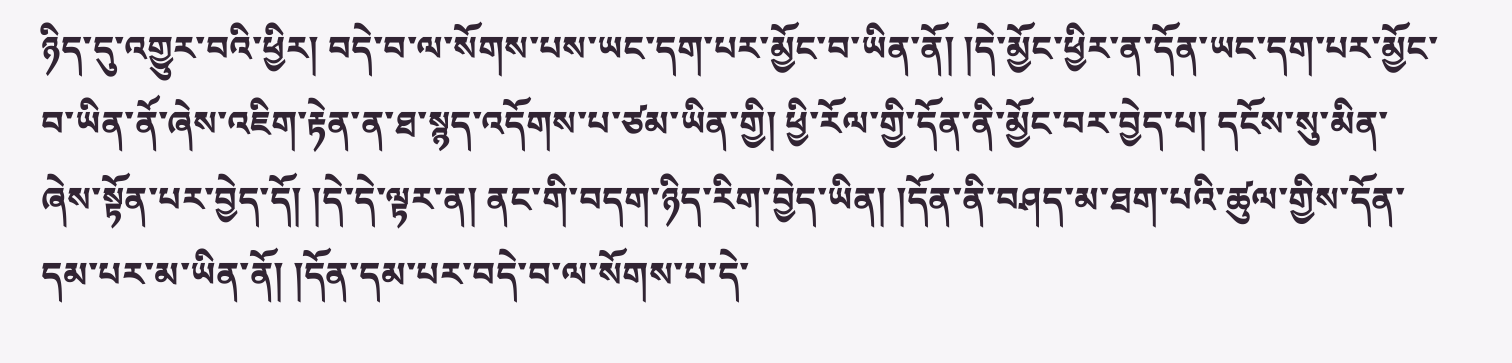ཉིད་དུ་འགྱུར་བའི་ཕྱིར། བདེ་བ་ལ་སོགས་པས་ཡང་དག་པར་མྱོང་བ་ཡིན་ནོ། །དེ་མྱོང་ཕྱིར་ན་དོན་ཡང་དག་པར་མྱོང་བ་ཡིན་ནོ་ཞེས་འཇིག་རྟེན་ན་ཐ་སྙད་འདོགས་པ་ཙམ་ཡིན་གྱི། ཕྱི་རོལ་གྱི་དོན་ནི་མྱོང་བར་བྱེད་པ། དངོས་སུ་མིན་ཞེས་སྟོན་པར་བྱེད་དོ། །དེ་དེ་ལྟར་ན། ནང་གི་བདག་ཉིད་རིག་བྱེད་ཡིན། །དོན་ནི་བཤད་མ་ཐག་པའི་ཚུལ་གྱིས་དོན་དམ་པར་མ་ཡིན་ནོ། །དོན་དམ་པར་བདེ་བ་ལ་སོགས་པ་དེ་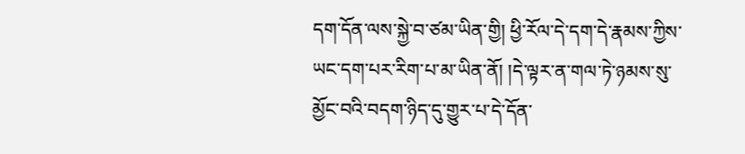དག་དོན་ལས་སྐྱེ་བ་ཙམ་ཡིན་གྱི། ཕྱི་རོལ་དེ་དག་དེ་རྣམས་ཀྱིས་ཡང་དག་པར་རིག་པ་མ་ཡིན་ནོ། །དེ་ལྟར་ན་གལ་ཏེ་ཉམས་སུ་མྱོང་བའི་བདག་ཉིད་དུ་གྱུར་པ་དེ་དོན་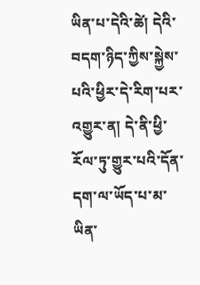ཡིན་པ་དེའི་ཚེ། དེའི་བདག་ཉིད་ཀྱིས་སྐྱེས་པའི་ཕྱིར་དེ་རིག་པར་འགྱུར་ན། དེ་ནི་ཕྱི་རོལ་ཏུ་གྱུར་པའི་དོན་དག་ལ་ཡོད་པ་མ་ཡིན་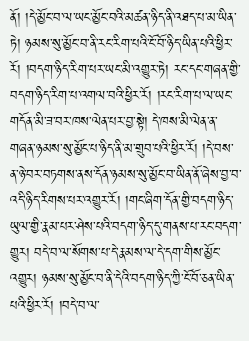ནོ། །དེ་མྱོང་བ་ལ་ཡང་མྱོང་བའི་མཚན་ཉིད་ནི་འཐད་པ་མ་ཡིན་ཏེ། ཉམས་སུ་མྱོང་བ་ནི་རང་རིག་པའི་ངོ་བོ་ཉིད་ཡིན་པའི་ཕྱིར་རོ། །བདག་ཉིད་རིག་པར་ཡང་མི་འགྱུར་ཏེ། རང་དང་གཞན་གྱི་བདག་ཉིད་རིག་པ་འགལ་བའི་ཕྱིར་རོ། །རང་རིག་པ་ལ་ཡང་གདོན་མི་ཟ་བར་ཁས་ལེན་པར་བྱ་སྟེ། དེ་ཁས་མི་ལེན་ན་གཞན་ཉམས་སུ་མྱོང་པ་ཉིད་ནི་མ་གྲུབ་པའི་ཕྱིར་རོ། །དེ་བས་ན་ཉེ་བར་བཏགས་ནས་དོན་ཉམས་སུ་མྱོང་བ་ཡིན་ནོ་ཞེས་བྱ་བ་འདི་ཉིད་རིགས་པར་འགྱུར་རོ། །གང་ཞིག་དོན་གྱི་བདག་ཉིད་ཡུལ་གྱི་རྣམ་པར་ཤེས་པའི་བདག་ཉིད་དུ་གནས་པ་རང་བདག་གྱུར། བདེ་བ་ལ་སོགས་པ་དེ་རྣམས་ལ་དེ་དག་གིས་མྱོང་འགྱུར། ཉམས་སུ་མྱོང་བ་ནི་དེའི་བདག་ཉིད་ཀྱི་ངོ་བོ་ཅན་ཡིན་པའི་ཕྱིར་རོ། །བདེ་བ་ལ་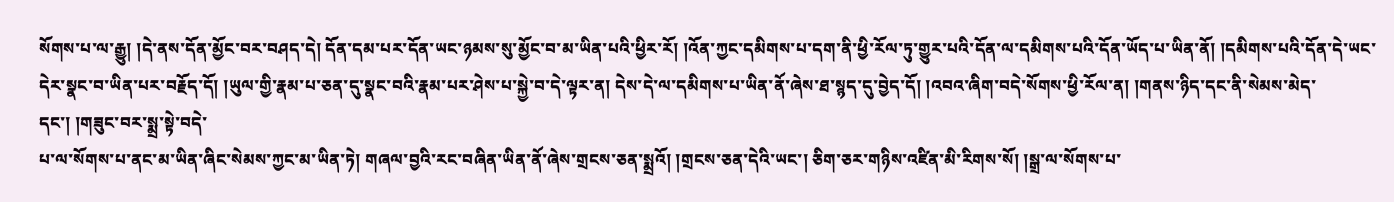སོགས་པ་ལ་རྒྱུ། །དེ་ནས་དོན་མྱོང་བར་བཤད་དེ། དོན་དམ་པར་དོན་ཡང་ཉམས་སུ་མྱོང་བ་མ་ཡིན་པའི་ཕྱིར་རོ། །འོན་ཀྱང་དམིགས་པ་དག་ནི་ཕྱི་རོལ་ཏུ་གྱུར་པའི་དོན་ལ་དམིགས་པའི་དོན་ཡོད་པ་ཡིན་ནོ། །དམིགས་པའི་དོན་དེ་ཡང་དེར་སྣང་བ་ཡིན་པར་བརྗོད་དོ། །ཡུལ་གྱི་རྣམ་པ་ཅན་དུ་སྣང་བའི་རྣམ་པར་ཤེས་པ་སྐྱེ་བ་དེ་ལྟར་ན། དེས་དེ་ལ་དམིགས་པ་ཡིན་ནོ་ཞེས་ཐ་སྙད་དུ་བྱེད་དོ། །འབའ་ཞིག་བདེ་སོགས་ཕྱི་རོལ་ན། །གནས་ཉིད་དང་ནི་སེམས་མེད་དང་། །གཟུང་བར་སྨྲ་སྟེ་བདེ་
པ་ལ་སོགས་པ་ནང་མ་ཡིན་ཞིང་སེམས་ཀྱང་མ་ཡིན་ཏེ། གཞལ་བྱའི་རང་བཞིན་ཡིན་ནོ་ཞེས་གྲངས་ཅན་སྨྲའོ། །གྲངས་ཅན་དེའི་ཡང་། ཅིག་ཅར་གཉིས་འཛིན་མི་རིགས་སོ། །སྒྲ་ལ་སོགས་པ་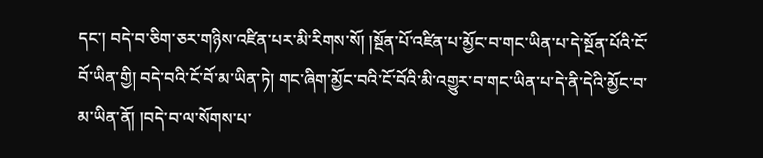དང་། བདེ་བ་ཅིག་ཅར་གཉིས་འཛིན་པར་མི་རིགས་སོ། །སྔོན་པོ་འཛིན་པ་མྱོང་བ་གང་ཡིན་པ་དེ་སྔོན་པོའི་ངོ་བོ་ཡིན་གྱི། བདེ་བའི་ངོ་བོ་མ་ཡིན་ཏེ། གང་ཞིག་མྱོང་བའི་ངོ་བོའི་མི་འགྱུར་བ་གང་ཡིན་པ་དེ་ནི་དེའི་མྱོང་བ་མ་ཡིན་ནོ། །བདེ་བ་ལ་སོགས་པ་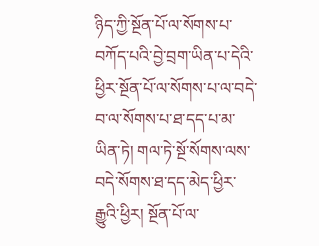ཉིད་ཀྱི་སྔོན་པོ་ལ་སོགས་པ་བཀོད་པའི་བྱེ་བྲག་ཡིན་པ་དེའི་ཕྱིར་སྔོན་པོ་ལ་སོགས་པ་ལ་བདེ་བ་ལ་སོགས་པ་ཐ་དད་པ་མ་ཡིན་ཏེ། གལ་ཏེ་སྔོ་སོགས་ལས་བདེ་སོགས་ཐ་དད་མེད་ཕྱིར་རྒྱུའི་ཕྱིར། སྔོན་པོ་ལ་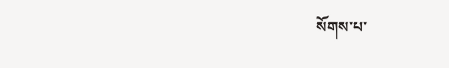སོགས་པ་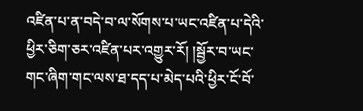འཛིན་པ་ན་བདེ་བ་ལ་སོགས་པ་ཡང་འཛིན་པ་དེའི་ཕྱིར་ཅིག་ཅར་འཛིན་པར་འགྱུར་རོ། །སྦྱོར་བ་ཡང་གང་ཞིག་གང་ལས་ཐ་དད་པ་མེད་པའི་ཕྱིར་ངོ་བོ་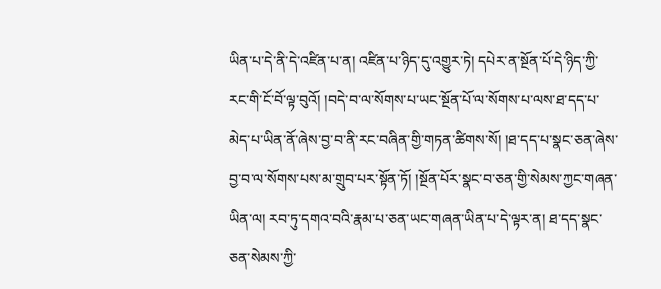ཡིན་པ་དེ་ནི་དེ་འཛིན་པ་ན། འཛིན་པ་ཉིད་དུ་འགྱུར་ཏེ། དཔེར་ན་སྔོན་པོ་དེ་ཉིད་ཀྱི་རང་གི་ངོ་བོ་ལྟ་བུའོ། །བདེ་བ་ལ་སོགས་པ་ཡང་སྔོན་པོ་ལ་སོགས་པ་ལས་ཐ་དད་པ་མེད་པ་ཡིན་ནོ་ཞེས་བྱ་བ་ནི་རང་བཞིན་གྱི་གཏན་ཚིགས་སོ། །ཐ་དད་པ་སྣང་ཅན་ཞེས་བྱ་བ་ལ་སོགས་པས་མ་གྲུབ་པར་སྟོན་ཏོ། །སྔོན་པོར་སྣང་བ་ཅན་གྱི་སེམས་ཀྱང་གཞན་ཡིན་ལ། རབ་ཏུ་དགའ་བའི་རྣམ་པ་ཅན་ཡང་གཞན་ཡིན་པ་དེ་ལྟར་ན། ཐ་དད་སྣང་ཅན་སེམས་ཀྱི་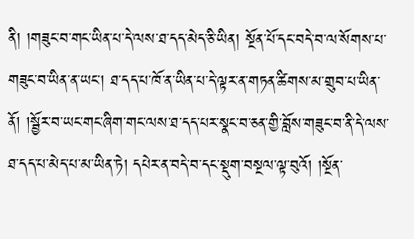ནི། །གཟུང་བ་གང་ཡིན་པ་དེ་ལས་ཐ་དད་མེད་ཅི་ཡིན། སྔོན་པོ་དང་བདེ་བ་ལ་སོགས་པ་གཟུང་བ་ཡིན་ན་ཡང་། ཐ་དད་པ་ཁོ་ན་ཡིན་པ་དེ་ལྟར་ན་གཏན་ཚིགས་མ་གྲུབ་པ་ཡིན་ནོ། །སྦྱོར་བ་ཡང་གང་ཞིག་གང་ལས་ཐ་དད་པར་སྣང་བ་ཅན་གྱི་བློས་གཟུང་བ་ནི་དེ་ལས་ཐ་དད་པ་མེད་པ་མ་ཡིན་ཏེ། དཔེར་ན་བདེ་བ་དང་སྡུག་བསྔལ་ལྟ་བུའོ། །སྔོན་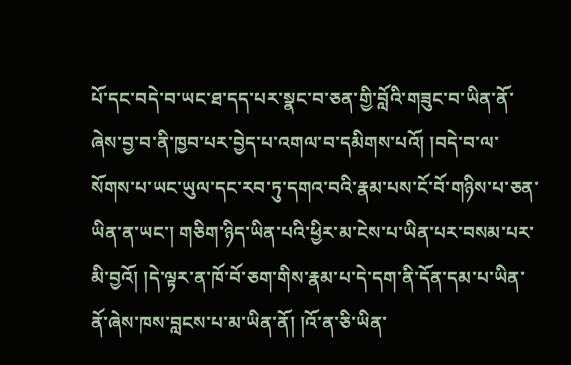པོ་དང་བདེ་བ་ཡང་ཐ་དད་པར་སྣང་བ་ཅན་གྱི་བློའི་གཟུང་བ་ཡིན་ནོ་ཞེས་བྱ་བ་ནི་ཁྱབ་པར་བྱེད་པ་འགལ་བ་དམིགས་པའོ། །བདེ་བ་ལ་སོགས་པ་ཡང་ཡུལ་དང་རབ་ཏུ་དགའ་བའི་རྣམ་པས་ངོ་བོ་གཉིས་པ་ཅན་ཡིན་ན་ཡང་། གཅིག་ཉིད་ཡིན་པའི་ཕྱིར་མ་ངེས་པ་ཡིན་པར་བསམ་པར་མི་བྱའོ། །དེ་ལྟར་ན་ཁོ་བོ་ཅག་གིས་རྣམ་པ་དེ་དག་ནི་དོན་དམ་པ་ཡིན་ནོ་ཞེས་ཁས་བླངས་པ་མ་ཡིན་ནོ། །འོ་ན་ཅི་ཡིན་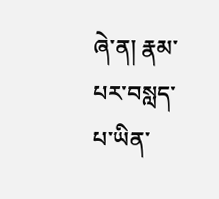ཞེ་ན། རྣམ་པར་བསླད་པ་ཡིན་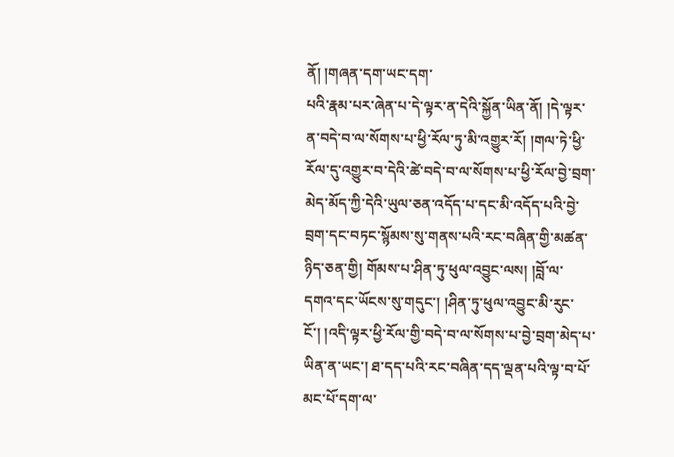ནོ། །གཞན་དག་ཡང་དག་
པའི་རྣམ་པར་ཞེན་པ་དེ་ལྟར་ན་དེའི་སྐྱོན་ཡིན་ནོ། །དེ་ལྟར་ན་བདེ་བ་ལ་སོགས་པ་ཕྱི་རོལ་ཏུ་མི་འགྱུར་རོ། །གལ་ཏེ་ཕྱི་རོལ་དུ་འགྱུར་བ་དེའི་ཚེ་བདེ་བ་ལ་སོགས་པ་ཕྱི་རོལ་བྱེ་བྲག་མེད་མོད་ཀྱི་དེའི་ཡུལ་ཅན་འདོད་པ་དང་མི་འདོད་པའི་བྱེ་བྲག་དང་བཏང་སྙོམས་སུ་གནས་པའི་རང་བཞིན་གྱི་མཚན་ཉིད་ཅན་གྱི། གོམས་པ་ཤིན་ཏུ་ཕུལ་འབྱུང་ལས། །བློ་ལ་དགའ་དང་ཡོངས་སུ་གདུང་། །ཤིན་ཏུ་ཕུལ་འབྱུང་མི་རུང་ངོ་། །འདི་ལྟར་ཕྱི་རོལ་གྱི་བདེ་བ་ལ་སོགས་པ་བྱེ་བྲག་མེད་པ་ཡིན་ན་ཡང་། ཐ་དད་པའི་རང་བཞིན་དད་ལྡན་པའི་ལྟ་བ་པོ་མང་པོ་དག་ལ་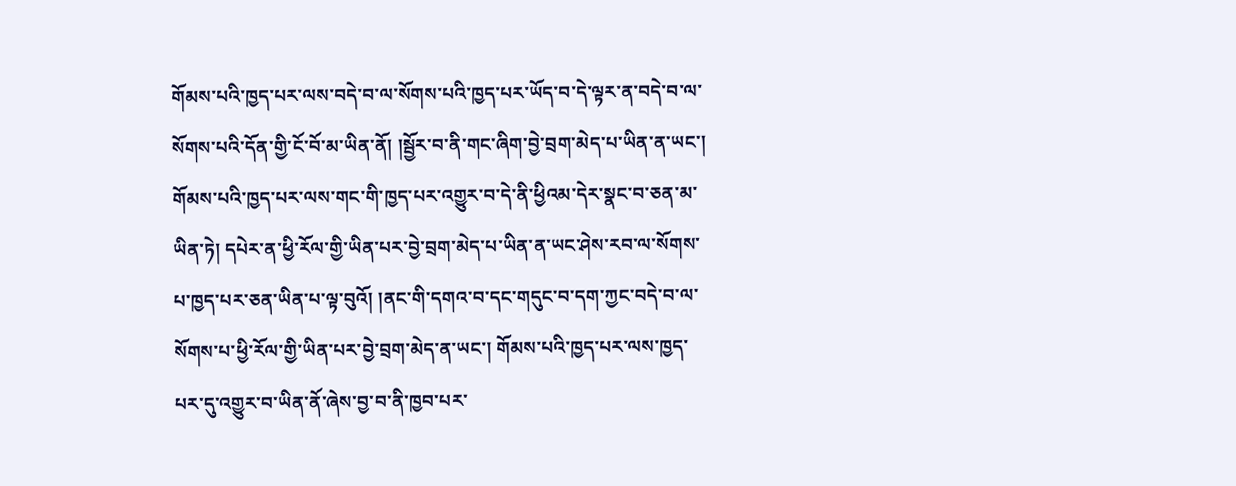གོམས་པའི་ཁྱད་པར་ལས་བདེ་བ་ལ་སོགས་པའི་ཁྱད་པར་ཡོད་བ་དེ་ལྟར་ན་བདེ་བ་ལ་སོགས་པའི་དོན་གྱི་ངོ་བོ་མ་ཡིན་ནོ། །སྦྱོར་བ་ནི་གང་ཞིག་བྱེ་བྲག་མེད་པ་ཡིན་ན་ཡང་། གོམས་པའི་ཁྱད་པར་ལས་གང་གི་ཁྱད་པར་འགྱུར་བ་དེ་ནི་ཕྱིའམ་དེར་སྣང་བ་ཅན་མ་ཡིན་ཏེ། དཔེར་ན་ཕྱི་རོལ་གྱི་ཡིན་པར་བྱེ་བྲག་མེད་པ་ཡིན་ན་ཡང་ཤེས་རབ་ལ་སོགས་པ་ཁྱད་པར་ཅན་ཡིན་པ་ལྟ་བུའོ། །ནང་གི་དགའ་བ་དང་གདུང་བ་དག་ཀྱང་བདེ་བ་ལ་སོགས་པ་ཕྱི་རོལ་གྱི་ཡིན་པར་བྱེ་བྲག་མེད་ན་ཡང་། གོམས་པའི་ཁྱད་པར་ལས་ཁྱད་པར་དུ་འགྱུར་བ་ཡིན་ནོ་ཞེས་བྱ་བ་ནི་ཁྱབ་པར་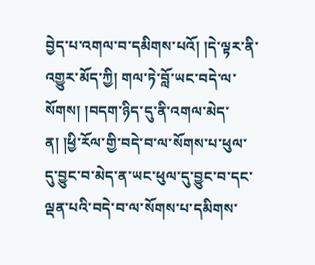བྱེད་པ་འགལ་བ་དམིགས་པའོ། །དེ་ལྟར་ནི་འགྱུར་མོད་ཀྱི། གལ་ཏེ་བློ་ཡང་བདེ་ལ་སོགས། །བདག་ཉིད་དུ་ནི་འགལ་མེད་ན། །ཕྱི་རོལ་གྱི་བདེ་བ་ལ་སོགས་པ་ཕུལ་དུ་བྱུང་བ་མེད་ན་ཡང་ཕུལ་དུ་བྱུང་བ་དང་ལྡན་པའི་བདེ་བ་ལ་སོགས་པ་དམིགས་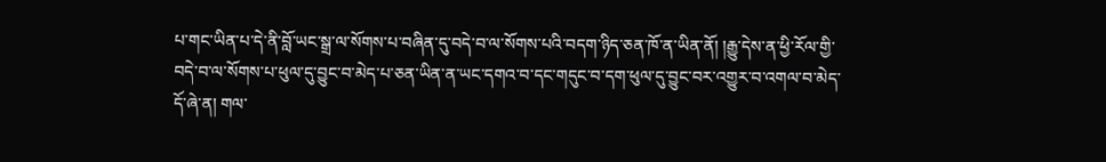པ་གང་ཡིན་པ་དེ་ནི་བློ་ཡང་སྒྲ་ལ་སོགས་པ་བཞིན་དུ་བདེ་བ་ལ་སོགས་པའི་བདག་ཉིད་ཅན་ཁོ་ན་ཡིན་ནོ། །རྒྱུ་དེས་ན་ཕྱི་རོལ་གྱི་བདེ་བ་ལ་སོགས་པ་ཕུལ་དུ་བྱུང་བ་མེད་པ་ཅན་ཡིན་ན་ཡང་དགའ་བ་དང་གདུང་བ་དག་ཕུལ་དུ་བྱུང་བར་འགྱུར་བ་འགལ་བ་མེད་དོ་ཞེ་ན། གལ་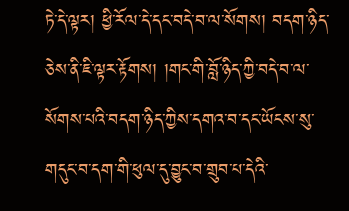ཏེ་དེ་ལྟར། ཕྱི་རོལ་དེ་དང་བདེ་བ་ལ་སོགས། བདག་ཉིད་ཅེས་ནི་ཇི་ལྟར་རྟོགས། །གང་གི་བློ་ཉིད་ཀྱི་བདེ་བ་ལ་སོགས་པའི་བདག་ཉིད་ཀྱིས་དགའ་བ་དང་ཡོངས་སུ་གདུང་བ་དག་གི་ཕུལ་དུ་བྱུང་བ་གྲུབ་པ་དེའི་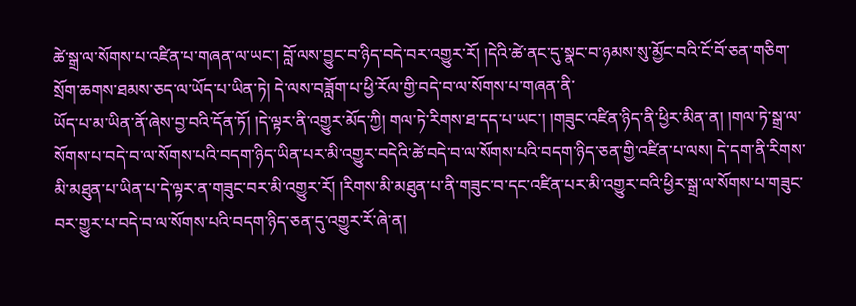ཚེ་སྒྲ་ལ་སོགས་པ་འཛིན་པ་གཞན་ལ་ཡང་། བློ་ལས་བྱུང་བ་ཉིད་བདེ་བར་འགྱུར་རོ། །དེའི་ཚེ་ནང་དུ་སྣང་བ་ཉམས་སུ་མྱོང་བའི་ངོ་བོ་ཅན་གཅིག་སྲོག་ཆགས་ཐམས་ཅད་ལ་ཡོད་པ་ཡིན་ཏེ། དེ་ལས་བཟློག་པ་ཕྱི་རོལ་གྱི་བདེ་བ་ལ་སོགས་པ་གཞན་ནི་
ཡོད་པ་མ་ཡིན་ནོ་ཞེས་བྱ་བའི་དོན་ཏོ། །དེ་ལྟར་ནི་འགྱུར་མོད་ཀྱི། གལ་ཏེ་རིགས་ཐ་དད་པ་ཡང་། །གཟུང་འཛིན་ཉིད་ནི་ཕྱིར་མིན་ན། །གལ་ཏེ་སྒྲ་ལ་སོགས་པ་བདེ་བ་ལ་སོགས་པའི་བདག་ཉིད་ཡིན་པར་མི་འགྱུར་བདེའི་ཚེ་བདེ་བ་ལ་སོགས་པའི་བདག་ཉིད་ཅན་གྱི་འཛིན་པ་ལས། དེ་དག་ནི་རིགས་མི་མཐུན་པ་ཡིན་པ་དེ་ལྟར་ན་གཟུང་བར་མི་འགྱུར་རོ། །རིགས་མི་མཐུན་པ་ནི་གཟུང་བ་དང་འཛིན་པར་མི་འགྱུར་བའི་ཕྱིར་སྒྲ་ལ་སོགས་པ་གཟུང་བར་གྱུར་པ་བདེ་བ་ལ་སོགས་པའི་བདག་ཉིད་ཅན་དུ་འགྱུར་རོ་ཞེ་ན།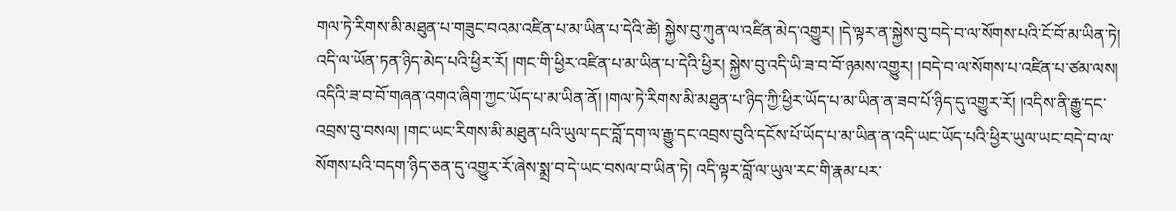གལ་ཏེ་རིགས་མི་མཐུན་པ་གཟུང་བའམ་འཛིན་པ་མ་ཡིན་པ་དེའི་ཚེ། སྐྱེས་བུ་ཀུན་ལ་འཛིན་མེད་འགྱུར། །དེ་ལྟར་ན་སྐྱེས་བུ་བདེ་བ་ལ་སོགས་པའི་ངོ་བོ་མ་ཡིན་ཏེ། འདི་ལ་ཡོན་ཏན་ཉིད་མེད་པའི་ཕྱིར་རོ། །གང་གི་ཕྱིར་འཛིན་པ་མ་ཡིན་པ་དེའི་ཕྱིར། སྐྱེས་བུ་འདི་ཡི་ཟ་བ་བོ་ཉམས་འགྱུར། །བདེ་བ་ལ་སོགས་པ་འཛིན་པ་ཙམ་ལས། འདིའི་ཟ་བ་བོ་གཞན་འགའ་ཞིག་ཀྱང་ཡོད་པ་མ་ཡིན་ནོ། །གལ་ཏེ་རིགས་མི་མཐུན་པ་ཉིད་ཀྱི་ཕྱིར་ཡོད་པ་མ་ཡིན་ན་ཟབ་པོ་ཉིད་དུ་འགྱུར་རོ། །འདིས་ནི་རྒྱུ་དང་འབྲས་བུ་བསལ། །གང་ཡང་རིགས་མི་མཐུན་པའི་ཡུལ་དང་བློ་དག་ལ་རྒྱུ་དང་འབྲས་བུའི་དངོས་པོ་ཡོད་པ་མ་ཡིན་ན་འདི་ཡང་ཡོད་པའི་ཕྱིར་ཡུལ་ཡང་བདེ་བ་ལ་སོགས་པའི་བདག་ཉིད་ཅན་དུ་འགྱུར་རོ་ཞེས་སྨྲ་བ་དེ་ཡང་བསལ་བ་ཡིན་ཏེ། འདི་ལྟར་བློ་ལ་ཡུལ་རང་གི་རྣམ་པར་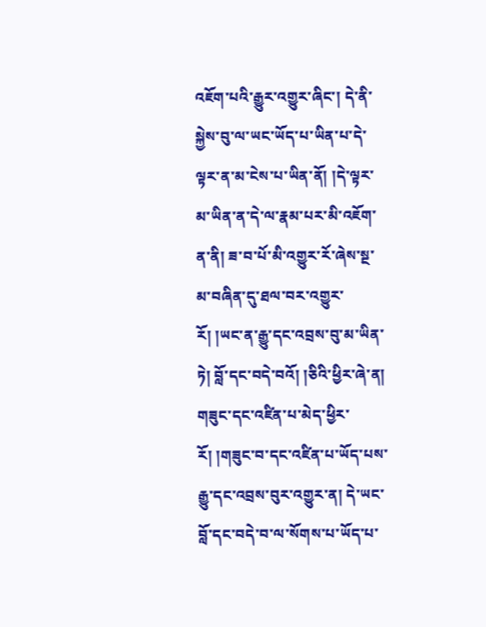འཇོག་པའི་རྒྱུར་འགྱུར་ཞིང་། དེ་ནི་སྐྱེས་བུ་ལ་ཡང་ཡོད་པ་ཡིན་པ་དེ་ལྟར་ན་མ་ངེས་པ་ཡིན་ནོ། །དེ་ལྟར་མ་ཡིན་ན་དེ་ལ་རྣམ་པར་མི་འཇོག་ན་ནི། ཟ་བ་པོ་མི་འགྱུར་རོ་ཞེས་སྔ་མ་བཞིན་དུ་ཐལ་བར་འགྱུར་རོ། །ཡང་ན་རྒྱུ་དང་འབྲས་བུ་མ་ཡིན་ཏེ། བློ་དང་བདེ་བའོ། །ཅིའི་ཕྱིར་ཞེ་ན། གཟུང་དང་འཛིན་པ་མེད་ཕྱིར་རོ། །གཟུང་བ་དང་འཛིན་པ་ཡོད་པས་རྒྱུ་དང་འབྲས་བུར་འགྱུར་ན། དེ་ཡང་བློ་དང་བདེ་བ་ལ་སོགས་པ་ཡོད་པ་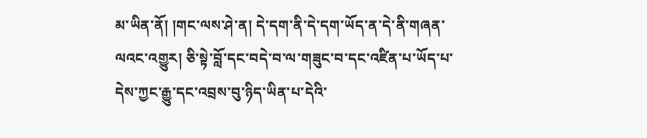མ་ཡིན་ནོ། །གང་ལས་ཤེ་ན། དེ་དག་ནི་དེ་དག་ཡོད་ན་དེ་ནི་གཞན་ལའང་འགྱུར། ཅི་སྟེ་བློ་དང་བདེ་བ་ལ་གཟུང་བ་དང་འཛིན་པ་ཡོད་པ་དེས་ཀྱང་རྒྱུ་དང་འབྲས་བུ་ཉིད་ཡིན་པ་དེའི་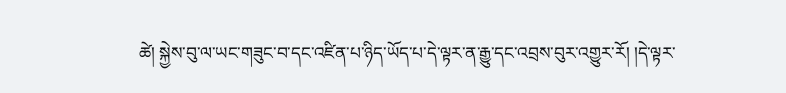ཚེ། སྐྱེས་བུ་ལ་ཡང་གཟུང་བ་དང་འཛིན་པ་ཉིད་ཡོད་པ་དེ་ལྟར་ན་རྒྱུ་དང་འབྲས་བུར་འགྱུར་རོ། །དེ་ལྟར་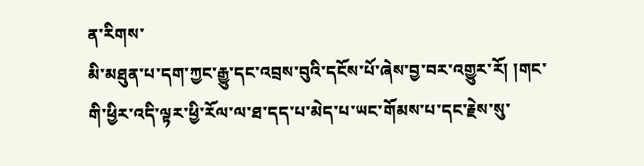ན་རིགས་
མི་མཐུན་པ་དག་ཀྱང་རྒྱུ་དང་འབྲས་བུའི་དངོས་པོ་ཞེས་བྱ་བར་འགྱུར་རོ། །གང་གི་ཕྱིར་འདི་ལྟར་ཕྱི་རོལ་ལ་ཐ་དད་པ་མེད་པ་ཡང་གོམས་པ་དང་རྗེས་སུ་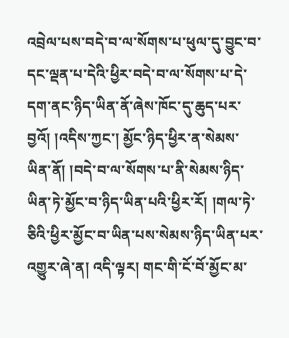འབྲེལ་པས་བདེ་བ་ལ་སོགས་པ་ཕུལ་དུ་བྱུང་བ་དང་ལྡན་པ་དེའི་ཕྱིར་བདེ་བ་ལ་སོགས་པ་དེ་དག་ནང་ཉིད་ཡིན་ནོ་ཞེས་ཁོང་དུ་ཆུད་པར་བྱའོ། །འདིས་ཀྱང་། མྱོང་ཉིད་ཕྱིར་ན་སེམས་ཡིན་ནོ། །བདེ་བ་ལ་སོགས་པ་ནི་སེམས་ཉིད་ཡིན་ཏེ་མྱོང་བ་ཉིད་ཡིན་པའི་ཕྱིར་རོ། །གལ་ཏེ་ཅིའི་ཕྱིར་མྱོང་བ་ཡིན་པས་སེམས་ཉིད་ཡིན་པར་འགྱུར་ཞེ་ན། འདི་ལྟར། གང་གི་ངོ་བོ་མྱོང་མ་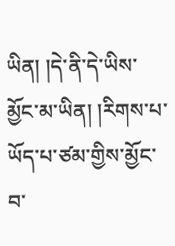ཡིན། །དེ་ནི་དེ་ཡིས་མྱོང་མ་ཡིན། །རིགས་པ་ཡོད་པ་ཙམ་གྱིས་མྱོང་བ་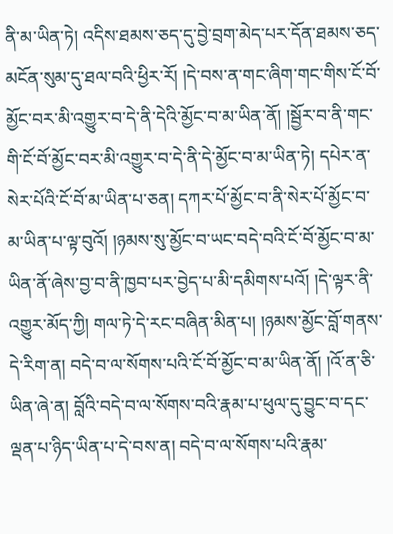ནི་མ་ཡིན་ཏེ། འདིས་ཐམས་ཅད་དུ་བྱེ་བྲག་མེད་པར་དོན་ཐམས་ཅད་མངོན་སུམ་དུ་ཐལ་བའི་ཕྱིར་རོ། །དེ་བས་ན་གང་ཞིག་གང་གིས་ངོ་བོ་མྱོང་བར་མི་འགྱུར་བ་དེ་ནི་དེའི་མྱོང་བ་མ་ཡིན་ནོ། །སྦྱོར་བ་ནི་གང་གི་ངོ་བོ་མྱོང་བར་མི་འགྱུར་བ་དེ་ནི་དེ་མྱོང་བ་མ་ཡིན་ཏེ། དཔེར་ན་སེར་པོའི་ངོ་བོ་མ་ཡིན་པ་ཅན། དཀར་པོ་མྱོང་བ་ནི་སེར་པོ་མྱོང་བ་མ་ཡིན་པ་ལྟ་བུའོ། །ཉམས་སུ་མྱོང་བ་ཡང་བདེ་བའི་ངོ་བོ་མྱོང་བ་མ་ཡིན་ནོ་ཞེས་བྱ་བ་ནི་ཁྱབ་པར་བྱེད་པ་མི་དམིགས་པའོ། །དེ་ལྟར་ནི་འགྱུར་མོད་ཀྱི། གལ་ཏེ་དེ་རང་བཞིན་མིན་པ། །ཉམས་མྱོང་བློ་གནས་དེ་རིག་ན། བདེ་བ་ལ་སོགས་པའི་ངོ་བོ་མྱོང་བ་མ་ཡིན་ནོ། །འོ་ན་ཅི་ཡིན་ཞེ་ན། བློའི་བདེ་བ་ལ་སོགས་བའི་རྣམ་པ་ཕུལ་དུ་བྱུང་བ་དང་ལྡན་པ་ཉིད་ཡིན་པ་དེ་བས་ན། བདེ་བ་ལ་སོགས་པའི་རྣམ་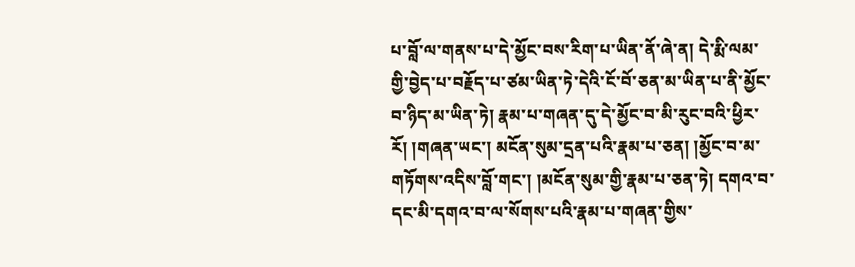པ་བློ་ལ་གནས་པ་དེ་མྱོང་བས་རིག་པ་ཡིན་ནོ་ཞེ་ན། དེ་རྨི་ལམ་གྱི་བྱེད་པ་བརྗོད་པ་ཙམ་ཡིན་ཏེ་དེའི་ངོ་བོ་ཅན་མ་ཡིན་པ་ནི་མྱོང་བ་ཉིད་མ་ཡིན་ཏེ། རྣམ་པ་གཞན་དུ་དེ་མྱོང་བ་མི་རུང་བའི་ཕྱིར་རོ། །གཞན་ཡང་། མངོན་སུམ་དྲན་པའི་རྣམ་པ་ཅན། །མྱོང་བ་མ་གཏོགས་འདིས་བློ་གང་། །མངོན་སུམ་གྱི་རྣམ་པ་ཅན་ཏེ། དགའ་བ་དང་མི་དགའ་བ་ལ་སོགས་པའི་རྣམ་པ་གཞན་གྱིས་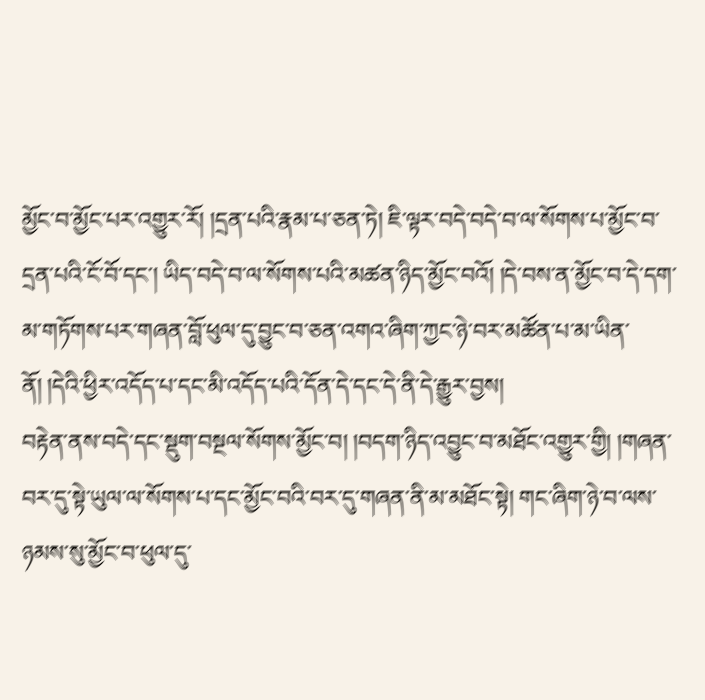མྱོང་བ་མྱོང་པར་འགྱུར་རོ། །དྲན་པའི་རྣམ་པ་ཅན་ཏེ། ཇི་ལྟར་བདེ་བདེ་བ་ལ་སོགས་པ་མྱོང་བ་དྲན་པའི་ངོ་བོ་དང་། ཡིད་བདེ་བ་ལ་སོགས་པའི་མཚན་ཉིད་མྱོང་བའོ། །དེ་བས་ན་མྱོང་བ་དེ་དག་མ་གཏོགས་པར་གཞན་བློ་ཕུལ་དུ་བྱུང་བ་ཅན་འགའ་ཞིག་ཀྱང་ཉེ་བར་མཚོན་པ་མ་ཡིན་ནོ། །དེའི་ཕྱིར་འདོད་པ་དང་མི་འདོད་པའི་དོན་དེ་དང་དེ་ནི་དེ་རྒྱུར་བྱས།
བརྟེན་ནས་བདེ་དང་སྡུག་བསྔལ་སོགས་མྱོང་བ། །བདག་ཉིད་འབྱུང་བ་མཐོང་འགྱུར་གྱི། །གཞན་བར་དུ་སྟེ་ཡུལ་ལ་སོགས་པ་དང་མྱོང་བའི་བར་དུ་གཞན་ནི་མ་མཐོང་སྟེ། གང་ཞིག་ཉེ་བ་ལས་ཉམས་སུ་མྱོང་བ་ཕུལ་དུ་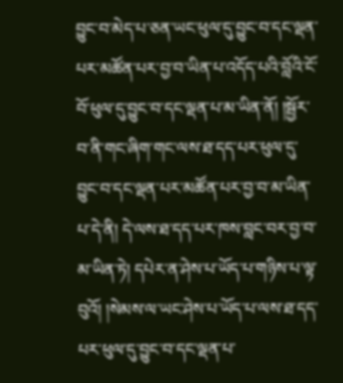བྱུང་བ་མེད་པ་ཅན་ཡང་ཕུལ་དུ་བྱུང་བ་དང་ལྡན་པར་མཚོན་པར་བྱ་བ་ཡིན་པ་འདོད་པའི་བློའི་ངོ་བོ་ཕུལ་དུ་བྱུང་བ་དང་ལྡན་པ་མ་ཡིན་ནོ། །སྦྱོར་བ་ནི་གང་ཞིག་གང་ལས་ཐ་དད་པར་ཕུལ་དུ་བྱུང་བ་དང་ལྡན་པར་མཚོན་པར་བྱ་བ་མ་ཡིན་པ་དེ་ནི། དེ་ལས་ཐ་དད་པར་ཁས་བླང་བར་བྱ་བ་མ་ཡིན་ཏེ། དཔེར་ན་ཤེས་པ་ཡོད་པ་གཉིས་པ་ལྟ་བུའོ། །སེམས་ལ་ཡང་ཤེས་པ་ཡོད་པ་ལས་ཐ་དད་པར་ཕུལ་དུ་བྱུང་བ་དང་ལྡན་པ་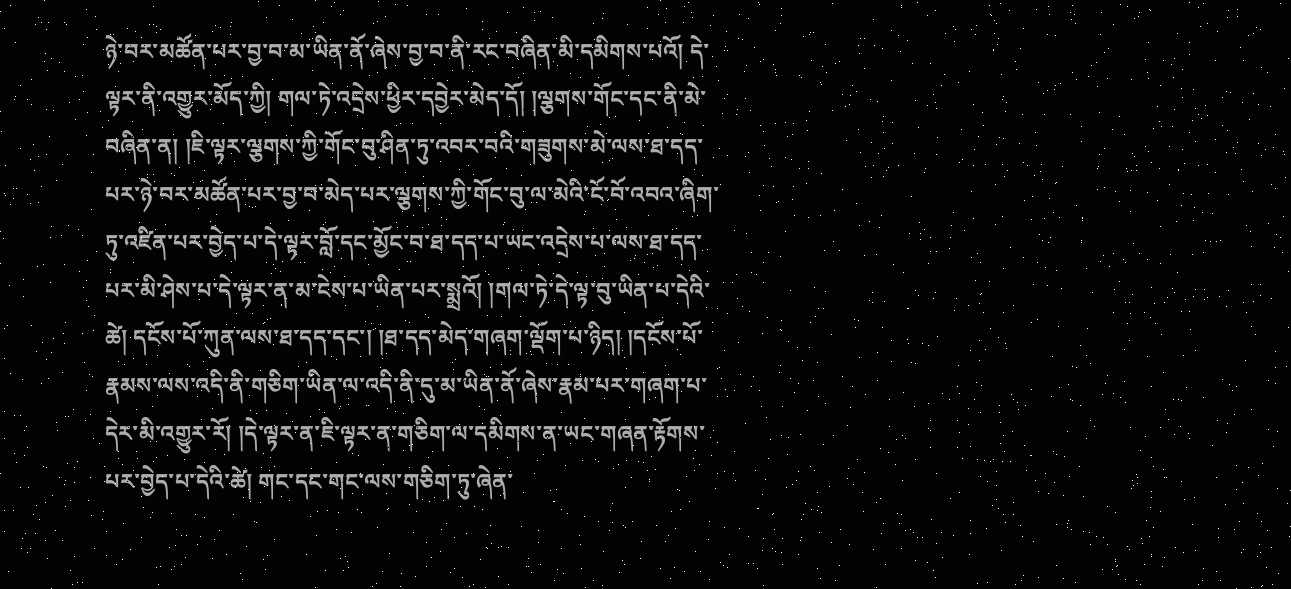ཉེ་བར་མཚོན་པར་བྱ་བ་མ་ཡིན་ནོ་ཞེས་བྱ་བ་ནི་རང་བཞིན་མི་དམིགས་པའོ། དེ་ལྟར་ནི་འགྱུར་མོད་ཀྱི། གལ་ཏེ་འདྲེས་ཕྱིར་དབྱེར་མེད་དོ། །ལྕགས་གོང་དང་ནི་མེ་བཞིན་ན། །ཇི་ལྟར་ལྕགས་ཀྱི་གོང་བུ་ཤིན་ཏུ་འབར་བའི་གཟུགས་མེ་ལས་ཐ་དད་པར་ཉེ་བར་མཚོན་པར་བྱ་བ་མེད་པར་ལྕགས་ཀྱི་གོང་བུ་ལ་མེའི་ངོ་བོ་འབའ་ཞིག་ཏུ་འཛིན་པར་བྱེད་པ་དེ་ལྟར་བློ་དང་མྱོང་བ་ཐ་དད་པ་ཡང་འདྲེས་པ་ལས་ཐ་དད་པར་མི་ཤེས་པ་དེ་ལྟར་ན་མ་ངེས་པ་ཡིན་པར་སྨྲའོ། །གལ་ཏེ་དེ་ལྟ་བུ་ཡིན་པ་དེའི་ཚེ། དངོས་པོ་ཀུན་ལས་ཐ་དད་དང་། །ཐ་དད་མེད་གཞག་ལྡོག་པ་ཉིད། །དངོས་པོ་རྣམས་ལས་འདི་ནི་གཅིག་ཡིན་ལ་འདི་ནི་དུ་མ་ཡིན་ནོ་ཞེས་རྣམ་པར་གཞག་པ་དེར་མི་འགྱུར་རོ། །དེ་ལྟར་ན་ཇི་ལྟར་ན་གཅིག་ལ་དམིགས་ན་ཡང་གཞན་རྟོགས་པར་བྱེད་པ་དེའི་ཚེ། གང་དང་གང་ལས་གཅིག་ཏུ་ཞེན་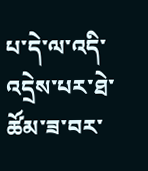པ་དེ་ལ་འདི་འདྲེས་པར་ཐེ་ཚོམ་ཟ་བར་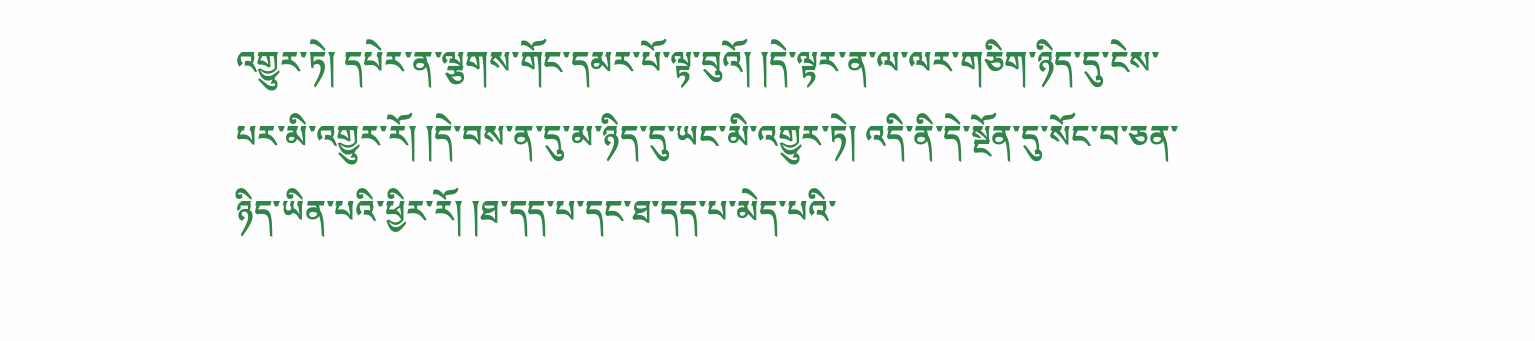འགྱུར་ཏེ། དཔེར་ན་ལྕགས་གོང་དམར་པོ་ལྟ་བུའོ། །དེ་ལྟར་ན་ལ་ལར་གཅིག་ཉིད་དུ་ངེས་པར་མི་འགྱུར་རོ། །དེ་བས་ན་དུ་མ་ཉིད་དུ་ཡང་མི་འགྱུར་ཏེ། འདི་ནི་དེ་སྔོན་དུ་སོང་བ་ཅན་ཉིད་ཡིན་པའི་ཕྱིར་རོ། །ཐ་དད་པ་དང་ཐ་དད་པ་མེད་པའི་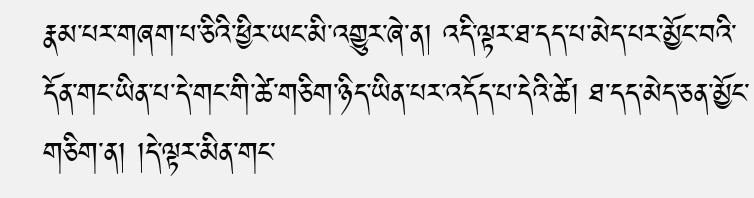རྣམ་པར་གཞག་པ་ཅིའི་ཕྱིར་ཡང་མི་འགྱུར་ཞེ་ན། འདི་ལྟར་ཐ་དད་པ་མེད་པར་མྱོང་བའི་དོན་གང་ཡིན་པ་དེ་གང་གི་ཚེ་གཅིག་ཉིད་ཡིན་པར་འདོད་པ་དེའི་ཚེ། ཐ་དད་མེད་ཅན་མྱོང་གཅིག་ན། །དེ་ལྟར་མིན་གང་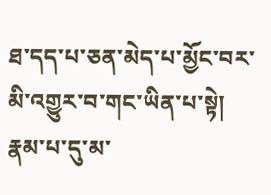ཐ་དད་པ་ཅན་མེད་པ་མྱོང་བར་མི་འགྱུར་བ་གང་ཡིན་པ་སྟེ། རྣམ་པ་དུ་མ་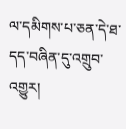ལ་དམིགས་པ་ཅན་དེ་ཐ་དད་བཞིན་དུ་འགྲུབ་འགྱུར།